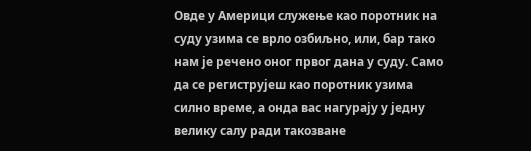Овде у Америци служење као поротник на суду узима се врло озбиљно, или, бар тако нам је речено оног првог дана у суду. Само да се региструјеш као поротник узима силно време, а онда вас нагурају у једну велику салу ради такозване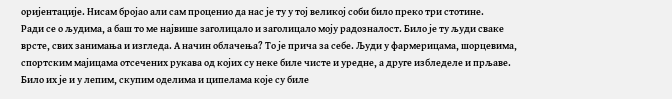оријентације. Нисам бројао али сам проценио да нас је ту у тој великој соби било преко три стотине.
Ради се о људима, а баш то ме највише заголицало и заголицало моју радозналост. Било је ту људи сваке врсте, свих занимања и изгледа. А начин облачења? То је прича за себе. Људи у фармерицама, шорцевима, спортским мајицама отсечених рукава од којих су неке биле чисте и уредне, а друге избледеле и прљаве. Било их је и у лепим, скупим оделима и ципелама које су биле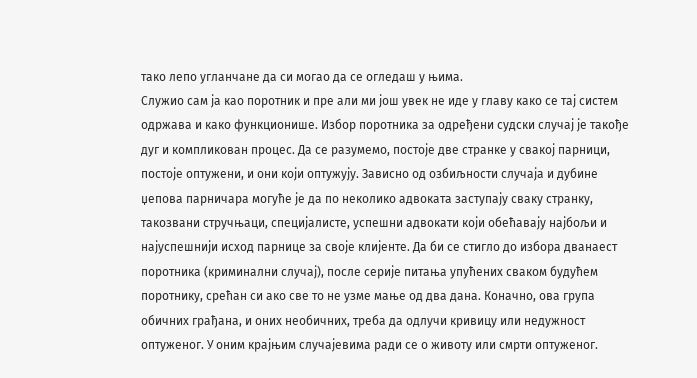тако лепо угланчане да си могао да се огледаш у њима.
Служио сам ја као поротник и пре али ми још увек не иде у главу како се тај систем одржава и како функционише. Избор поротника за одређени судски случај је такође дуг и компликован процес. Да се разумемо, постоје две странке у свакој парници, постоје оптужени, и они који оптужују. Зависно од озбиљности случаја и дубине џепова парничара могуће је да по неколико адвоката заступају сваку странку, такозвани стручњаци, специјалисте, успешни адвокати који обећавају најбољи и најуспешнији исход парнице за своје клијенте. Да би се стигло до избора дванаест поротника (криминални случај), после серије питања упућених сваком будућем поротнику, срећан си ако све то не узме мање од два дана. Коначно, ова група обичних грађана, и оних необичних, треба да одлучи кривицу или недужност оптуженог. У оним крајњим случајевима ради се о животу или смрти оптуженог.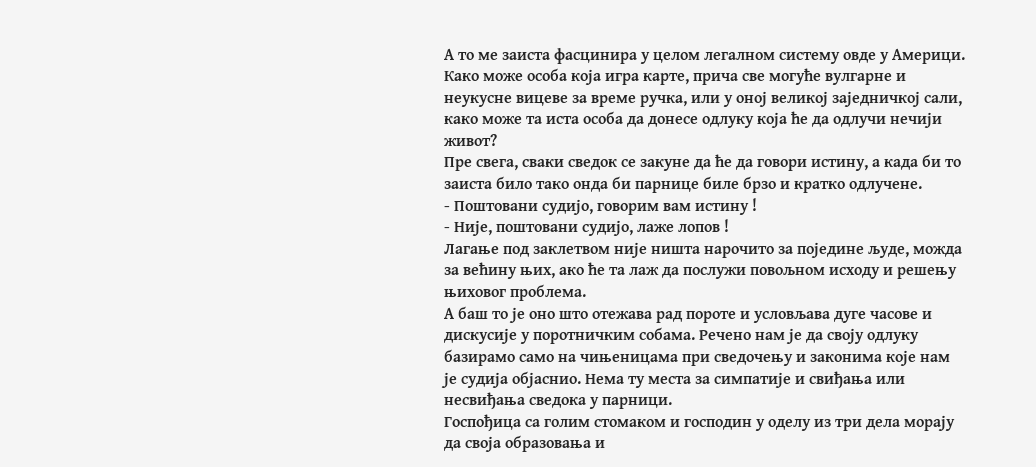А то ме заиста фасцинира у целом легалном систему овде у Америци. Како може особа која игра карте, прича све могуће вулгарне и неукусне вицеве за време ручка, или у оној великој заједничкој сали, како може та иста особа да донесе одлуку која ће да одлучи нечији живот?
Пре свега, сваки сведок се закуне да ће да говори истину, а када би то заиста било тако онда би парнице биле брзо и кратко одлучене.
- Поштовани судијо, говорим вам истину !
- Није, поштовани судијо, лаже лопов !
Лагање под заклетвом није ништа нарочито за поједине људе, можда за већину њих, ако ће та лаж да послужи повољном исходу и решењу њиховог проблема.
А баш то је оно што отежава рад пороте и условљава дуге часове и дискусије у поротничким собама. Речено нам је да своју одлуку базирамо само на чињеницама при сведочењу и законима које нам је судија објаснио. Нема ту места за симпатије и свиђања или несвиђања сведока у парници.
Госпођица са голим стомаком и господин у оделу из три дела морају да своја образовања и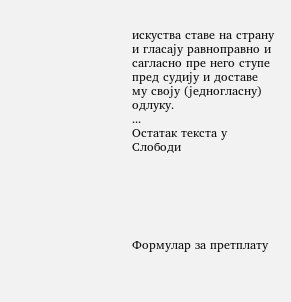искуства ставе на страну и гласају равноправно и сагласно пре него ступе пред судију и доставе му своју (једногласну) одлуку.
...
Остатак текста у Слободи






Формулар за претплату